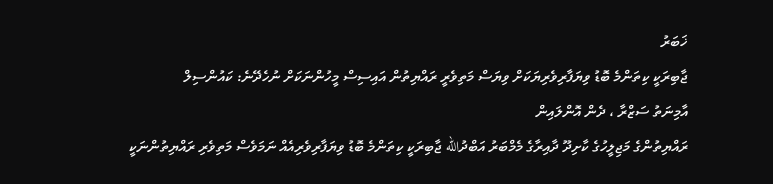ޚަބަރު
ޖާބިރަކީ ކިތަންމެ ބޮޑު ވިޔަފާރިވެރިޔަކަށް ވިޔަސް މަތިވެރީ ރައްޔިތުން އައިސިސް މީހުންނަކަށް ނުހެދޭނެ: ކައުންސިލް
އާމިނަތު ސަޒްރާ ، ދެން އޮންލައިން
ރައްޔިތުންގެ މަޖިލީހުގެ ކާށިދޫ ދާއިރާގެ މެމްބަރު އަބްދުالله ޖާބިރަކީ ކިތަންމެ ބޮޑު ވިޔަފާރިވެރިއެއް ނަމަވެސް މަތިވެރި ރައްޔިތުންނަކީ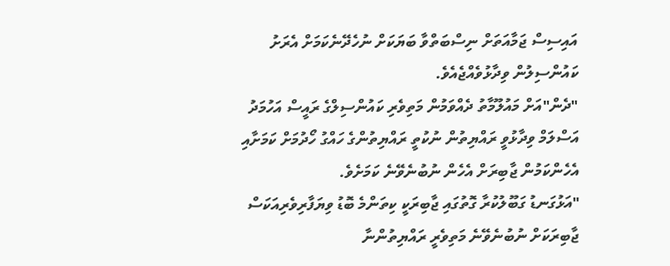އައިސިސް ޖަމާއަތަށް ނިސްބަތްވާ ބަޔަކަށް ނުހެދޭނެކަމަށް އެރަށު ކައުންސިލުން ވިދާޅުވެއްޖެއެވެ.
"ދެން"އަށް މައުލޫމާތު ދެއްވަމުން މަތިވެރި ކައުންސިލްގެ ރައީސް އަހުމަދު އަސްލަމް ވިދާޅުވީ ރައްޔިތުން ނުކުތީ ރައްޔިތުންގެ ހައްގު ހޯދުމަށް ކަމަށާއި އެހެންކަމުން ޖާބިރަށް އެހެން ނުބުނެވޭނެ ކަމަށެވެ.
"އަޅުގަނޑު ގަބޫލުކުރާ ގޮތުގައި ޖާބިރަކީ ކިތަންމެ ބޮޑު ވިޔަފާރިވެރިއަކަސް ޖާބިރަކަށް ނުބުނެވޭނެ މަތިވެރީ ރައްޔިތުންނާ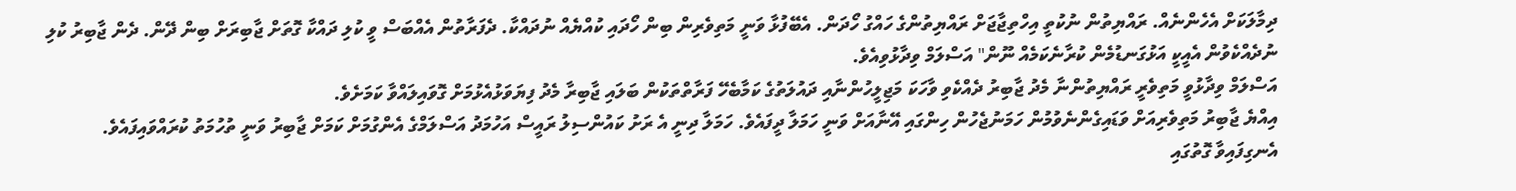ދިމާލަކަށް އެހެންނެއް. ރައްޔިތުން ނުކުތީ އިހްތިޖާޖަށް ރައްޔިތުންގެ ހައްގު ހޯދަން. އެބޭފުޅާ ވަނީ މަތިވެރިން ބިން ހޯދައި ކުއްޔެއް ނުދައްކާ. ދެފަރާތުން އެއްބަސް ވީ ކުލި ދައްކާ ގޮތަށް ޖާބިރަށް ބިން ދޭން. ދެން ޖާބިރު ކުލި ނުދެއްކެވުން އެއީކީ އަޅުގަނޑުމެން ކުރާނެކަމެއް ނޫން" އަސްލަމް ވިދާޅުވިއެވެ.
އަސްލަމް ވިދާޅުވީ މަތިވެރީ ރައްޔިތުންނާ މެދު ޖާބިރު ދެއްކެވި ވާހަކަ މަޖިލީހުންނާއި ދައުލަތުގެ ކަމާބެހޭ ފަރާތްތަކުން ބަލައި ޖާބިރާ މެދު ފިޔަވަޅުއެޅުމަށް ގޮވައިލައްވާ ކަމަށެވެ.
އިއްޔެ ޖާބިރު މަތިވެރިއަށް ވަޑައިގެންނެވުމުން ހަމަނުޖެހުން ހިންގައި އޭނާއަށް ވަނީ ހަމަލާ ދީފައެވެ. ހަމަލާ ދިނީ އެ ރަށު ކައުންސިލު ރައީސް އަހުމަދު އަސްލަމްގެ އެންގުމަށް ކަމަށް ޖާބިރު ވަނީ ތުހުމަތު ކުރައްވައިފައެވެ.
އެނގިފައިވާ ގޮތުގައި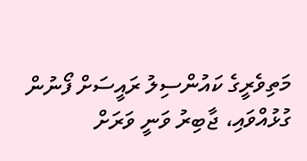މަތިވެރީގެ ކައުންސިލު ރައީސަށް ފޯނުން ގުޅުއްވައި، ޖާބިރު ވަނީ ވަރަށް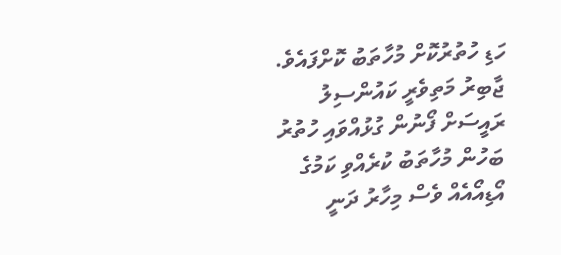ހަޑި ހުތުރުކޮށް މުހާތަބު ކޮށްފައެވެ. ޖާބިރު މަތިވެރީ ކައުންސިލު ރައީސަށް ފޯނުން ގުޅުއްވައި ހުތުރު ބަހުން މުހާތަބު ކުރެއްވި ކަމުގެ އޯޑިއޯއެއް ވެސް މިހާރު ދަނީ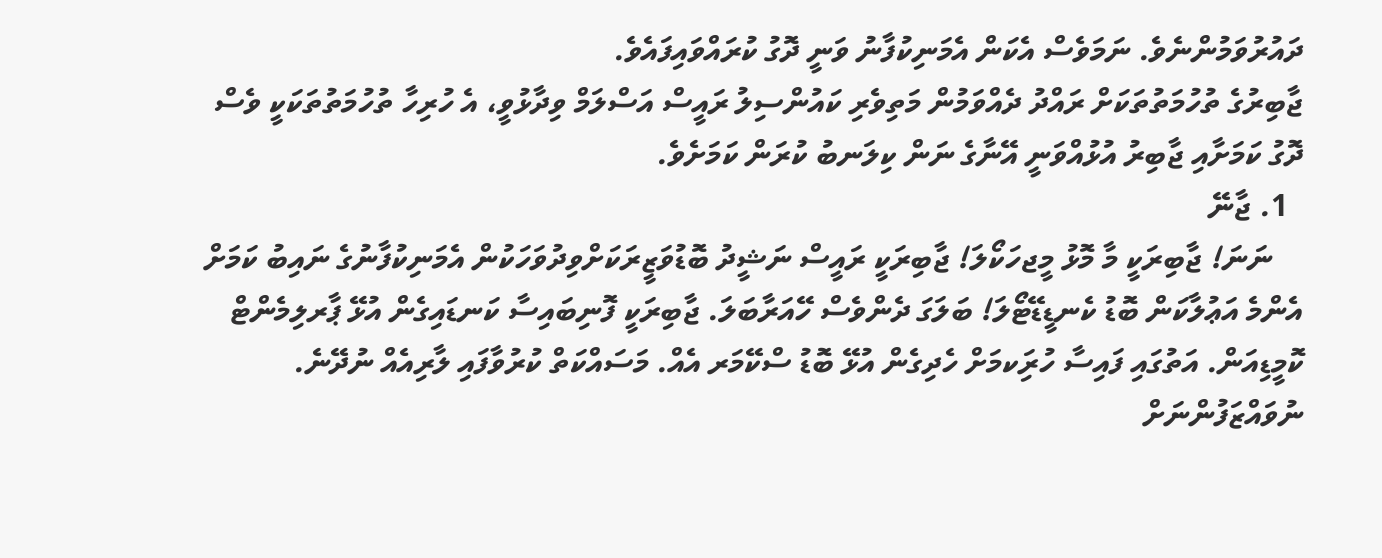ދައުރުވަމުންނެވެ. ނަމަވެސް އެކަން އެމަނިކުފާނު ވަނީ ދޮގު ކުރައްވައިފައެވެ.
ޖާބިރުގެ ތުހުމަތުތަކަށް ރައްދު ދެއްވަމުން މަތިވެރި ކައުންސިލު ރައީސް އަސްލަމް ވިދާޅުވީ، އެ ހުރިހާ ތުހުމަތުތަކަކީ ވެސް ދޮގު ކަމަށާއި ޖާބިރު އުޅުއްވަނީ އޭނާގެ ނަން ކިލަނބު ކުރަން ކަމަށެވެ.
  1. ޖާނޭ
    ނަނަ! ޖާބިރަކީ މާ މޮޅު މީޖހަކޯލަ! ޖާބިރަކީ ރައީސް ނަޝީދު ބޮޑުވަޒީރަކަށްވިދުވަހަކުން އެމަނިކުފާނުގެ ނައިބު ކަމަށް އެންމެ އަޢުލާކަން ބޮޑު ކެނޑީޑޭޓޯލަ! ބަލަގަ ދެންވެސް ހޭއަރާބަލަ. ޖާބިރަކީ ފޮނިބައިސާ ކަނޑައިގެން އުޅޭ ޕާރލިމެންޓް ކޮމީޑިއަން. އަތުގައި ފައިސާ ހުރިަކމަށް ހެދިގެން އުޅޭ ބޮޑު ސްކޭމަރ އެއް. މަސައްކަތް ކުރުވާފައި ލާރިއެއް ނުދޭނެ. ނުވައްޒަފުންނަށް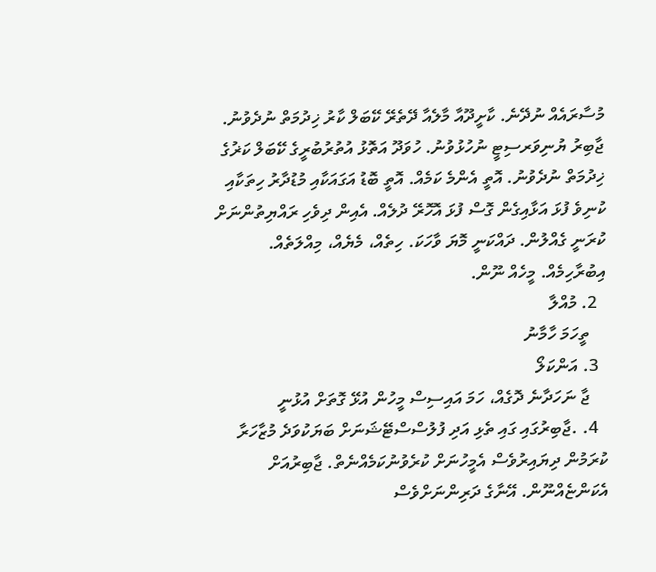މުސާރައެއް ނުދޭނެ. ކާށީދޫއާ މާލެއާ ދޭތެރޭ ކޭބަލް ކާރު ޚިދުމަތް ނުދެވުނު. ޖާބިރު ޔުނިވަރސިޓީ ނުހުޅުވުނު. ހުވަދޫ އަތޮޅު އުތުރުބުރީގެ ކޭބަލް ކަޜުގެ ޚިދުމަތް ނުދެވުނު. އޮތީ އެންމެ ކަމެއް. އޮތީ ބޮޑު އަގައަކާއި މުޑުދާރު ހިތަކާއި ކުނިވެ ފުޅަ އަޅާއިގެން ގޮސް ފުޅަ އޮހޮރޭ ދުލެއް. އެއިން ދިވެހި ރައްޔިތުންނަށް ކުރަނީ ގެއްލުން. ދައްކަނީ މޮޔަ ވާހަކަ. ހިތެއް، މެޔެއް، މިއްލަތެއް. އިބުރާހިމެއް. މީހެއް ނޫން.
  2. މުއްލާ
    ތީހަމަ ހާމާނު
  3. އަންކަލޯ
    ޖާ ނަހަދާނެ ދޮގެއް، ހަމަ އައިސިސް މީހުން އުޅޭ ގޮތަށް އުޅުނީ
  4. .ޖާބިރުގައި ގައި ތެޅި އަދި ފުލުސްސްޓޭޝަނަށް ބަޔަކުވަދެ މުޒާހަރާ ކުރަމުން ދިޔައިރުވެސް އެމީހުނަށް ކުރެވުނުކަމެއްނެތް. ޖާބިރުއަށް އެކަންޏެއްނޫން. އޭނާގެ ދަރިންނަށްވެސް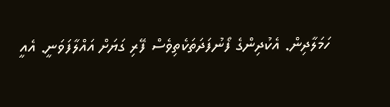ހަމަލާދިން. އެކުދިންގެ ފޯނުފަދަތަކެތިވެސް ފޭރި ގަޔަށް އައްލާފަވަނީ. އެއީ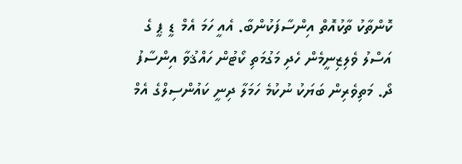ކޮންތާކު ތާކުއޮތް އިންސާފަކުންބާ. އެއީ ހަމަ އެމް ޑީ ޕީ ގެ އަސްލު ވެލިޒިނީމެން ހެދި މަގުމަތި ކޯޓުން ހައްޤުވާ އިންސާފު ދޯ. މަތިވެރިން ބަޔަކު ނުކުމެ ހަމަލާ ދިނީ ކައުންސިލްގެ އެމް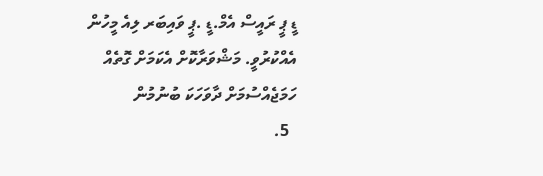ޑީ ޕީ ރައީސް އެމް.ޑީ .ޕީ ވައިބަރ ލިއެ މީހުން އެއްކުރުވީ. މަޝްވަރާކޮށް އެކަމަށް ގޮތެއް ހަމަޖެއްސުމަށް ދާވަހަކަ ބުނުމުން
  5.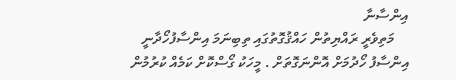އިންސާނާ
    މަތިވެރީ ރައްޔިތުން ހައްޤުގޮތުގައި ތިބިނަމަ އިންސާފުހޯދާނީ އިންސާފު ހޯދުމަށް އޮންނަގޮތަށް . މީހަކު ގޯސްކޮށް ކަމެއް ކުރުމުން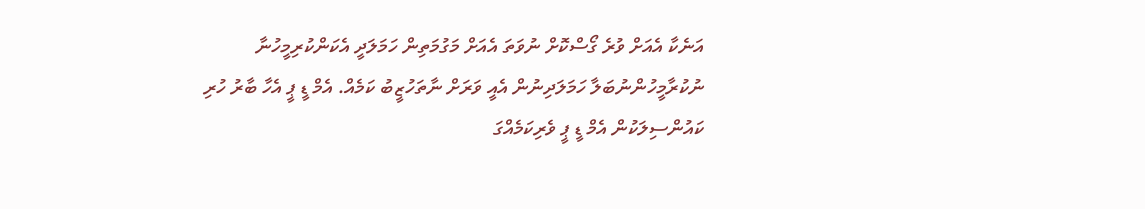އަނެކާ އެއަށް ވުރެ ގޯސްކޮށް ނުވަތަ އެއަށް މަގުމަތިން ހަމަލަދީ އެކަންކުރިމީހުނާ ނުކުރާމީހުންނުބަލާ ހަމަލަދިނުން އެއީ ވަރަށް ނާތަހުޒީބު ކަމެއް. އެމް ޑީ ޕީ އެހާ ބާރު ހުރި ކައުންސިލަކުން އެމް ޑީ ޕީ ވެރިކަމެއްގަ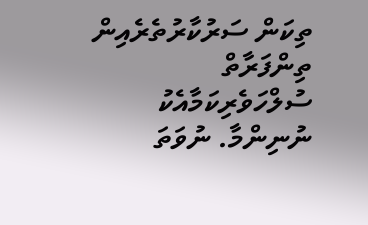ތިކަން ސަރުކާރުތެރެއިން ތިންފަރާތް ސުލްހަވެރިކަމާއެކު ނުނިންމާ. ނުވަތަ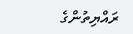ރައްޔިތުންގެ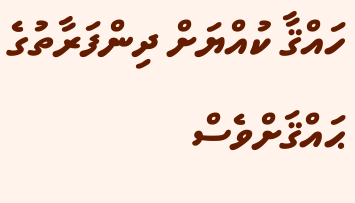ހައްޤާ ކުއްޔަށް ދިންފަރާތުގެ ޙައްޤަށްވެސް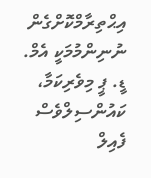އިޙްތިރާމްކޮށްގެން ނުނިންމުމަކީ އެމް. ޑީ. ޕީ މިވެރިކަމާ، ކައުންސިލްވެސް ފެއިލް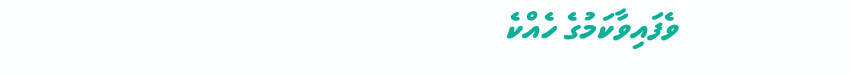ވެފައިވާކަމުގެ ހެއްކެ